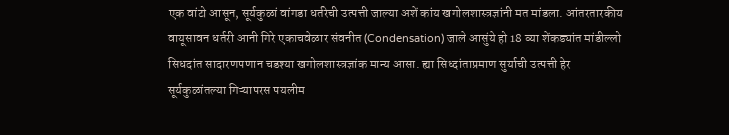एक वांटो आसून, सूर्यकुळां वांगडा धर्तरेची उत्पत्ती जाल्या अशें कांय खगोलशास्त्रज्ञांनी मत मांडला. आंतरतारकीय वायूसावन धर्तरी आनी गिरे एकाचवेळार संवनीत (Condensation) जाले आसुंये हो 18 व्या शेंकड्यांत मांडील्लो सिधदांत सादारणपणान चडश्या खगोलशास्त्रज्ञांक मान्य आसा. ह्या सिध्दांताप्रमाण सुर्याची उत्पत्ती हेर सूर्यकुळांतल्या गिऱ्यापरस पयलीम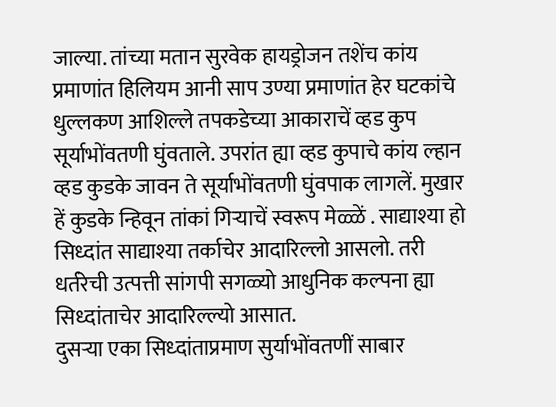जाल्या. तांच्या मतान सुरवेक हायड्रोजन तशेंच कांय प्रमाणांत हिलियम आनी साप उण्या प्रमाणांत हेर घटकांचे धुल्लकण आशिल्ले तपकडेच्या आकाराचें व्हड कुप सूर्याभोंवतणी घुंवताले. उपरांत ह्या व्हड कुपाचे कांय ल्हान व्हड कुडके जावन ते सूर्याभोंवतणी घुंवपाक लागलें. मुखार हें कुडके न्हिवून तांकां गिऱ्याचें स्वरूप मेळ्ळें . साद्याश्या हो सिध्दांत साद्याश्या तर्काचेर आदारिल्लो आसलो. तरी धर्तरेची उत्पत्ती सांगपी सगळ्यो आधुनिक कल्पना ह्या सिध्दांताचेर आदारिल्ल्यो आसात.
दुसऱ्या एका सिध्दांताप्रमाण सुर्याभोंवतणीं साबार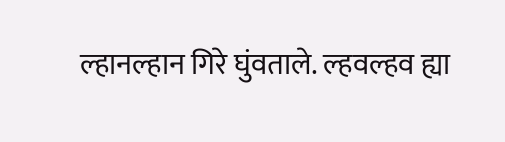ल्हानल्हान गिरे घुंवताले. ल्हवल्हव ह्या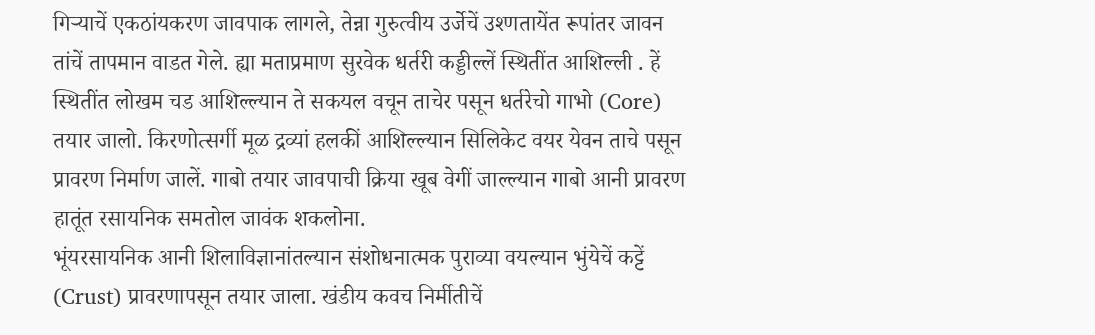गिऱ्याचें एकठांयकरण जावपाक लागले, तेन्ना गुरुत्वीय उर्जेचें उश्णतायेंत रूपांतर जावन तांचें तापमान वाडत गेले. ह्या मताप्रमाण सुरवेक धर्तरी कड्डील्लें स्थितींत आशिल्ली . हें स्थितींत लोखम चड आशिल्ल्यान ते सकयल वचून ताचेर पसून धर्तरेचो गाभो (Core) तयार जालो. किरणोत्सर्गी मूळ द्रव्यां हलकीं आशिल्ल्यान सिलिकेट वयर येवन ताचे पसून प्रावरण निर्माण जालें. गाबो तयार जावपाची क्रिया खूब वेगीं जाल्ल्यान गाबो आनी प्रावरण हातूंत रसायनिक समतोल जावंक शकलोना.
भूंयरसायनिक आनी शिलाविज्ञानांतल्यान संशोधनात्मक पुराव्या वयल्यान भुंयेचें कट्टें (Crust) प्रावरणापसून तयार जाला. खंडीय कवच निर्मीतीचें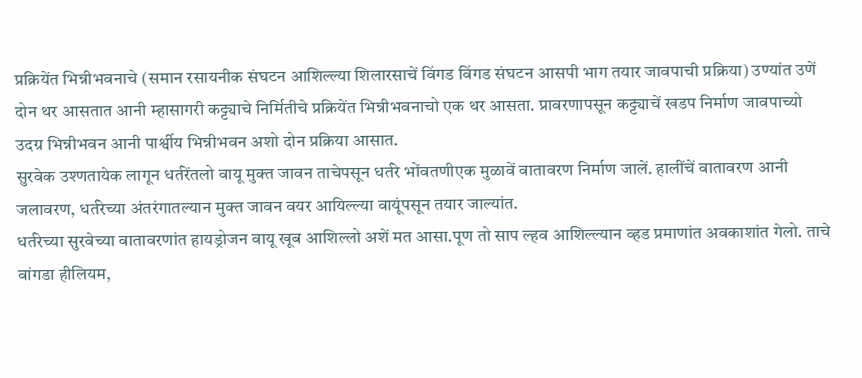प्रक्रियेंत भिन्नीभवनाचे (समान रसायनीक संघटन आशिल्ल्या शिलारसाचें विंगड विंगड संघटन आसपी भाग तयार जावपाची प्रक्रिया) उण्यांत उणें दोन थर आसतात आनी म्हासागरी कट्ट्याचे निर्मितीचे प्रक्रियेंत भिन्नीभवनाचो एक थर आसता. प्रावरणापसून कट्ट्याचें खडप निर्माण जावपाच्यो उदग्र भिन्नीभवन आनी पार्श्वीय भिन्नीभवन अशो दोन प्रक्रिया आसात.
सुरवेक उश्णतायेक लागून धर्तरेंतलो वायू मुक्त जावन ताचेपसून धर्तरे भोंवतणीएक मुळावें वातावरण निर्माण जालें. हालींचें वातावरण आनी जलावरण, धर्तरेच्या अंतरंगातल्यान मुक्त जावन वयर आयिल्ल्या वायूंपसून तयार जाल्यांत.
धर्तरेच्या सुरवेच्या वातावरणांत हायड्रोजन वायू खूब आशिल्लो अशें मत आसा.पूण तो साप ल्हव आशिल्ल्यान व्हड प्रमाणांत अवकाशांत गेलो. ताचे वांगडा हीलियम,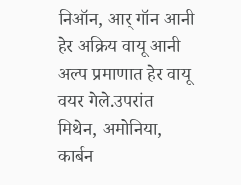निऑन, आर् गॉन आनी हेर अक्रिय वायू आनी अल्प प्रमाणात हेर वायू वयर गेले.उपरांत मिथेन, अमोनिया, कार्बन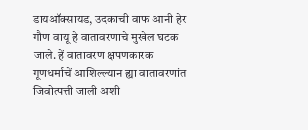डायऑक्सायड, उदकाची वाफ आनी हेर गौण वायू हे वातावरणाचे मुखेल घटक जाले. हें वातावरण क्षपणकारक गूणधर्माचें आशिल्ल्यान ह्या वातावरणांत जिवोत्पत्ती जाली अशी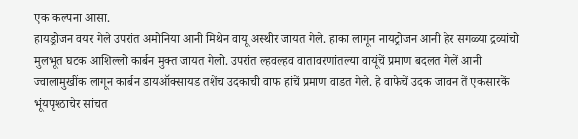एक कल्पना आसा.
हायड्रोजन वयर गेले उपरांत अमोनिया आनी मिथेन वायू अस्थीर जायत गेले. हाका लागून नायट्रोजन आनी हेर सगळ्या द्रव्यांचो मुलभूत घटक आशिल्लो कार्बन मुक्त जायत गेलो. उपरांत ल्हवल्हव वातावरणांतल्या वायूंचें प्रमाण बदलत गेलें आनी ज्वालामुखींक लागून कार्बन डायऑक्सायड तशेंच उदकाची वाफ हांचें प्रमाण वाडत गेले. हे वाफेचें उदक जावन तें एकसारकें भूंयपृश्ठाचेर सांचत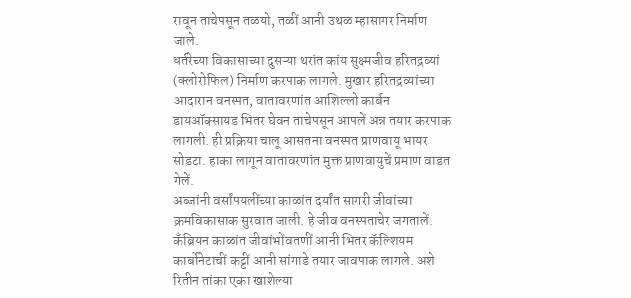रावून ताचेपसून तळयो, तळीं आनी उथळ म्हासागर निर्माण जाले.
धर्तरेच्या विकासाच्या दुसऱ्या थरांत कांय सुक्ष्मजीव हरितद्रव्यां (क्लोरोफिल) निर्माण करपाक लागले. मुखार हरितद्रव्यांच्या आदारान वनस्पत, वातावरणांत आशिल्लो कार्बन डायऑक्सायड भितर घेवन ताचेपसून आपलें अन्न तयार करपाक लागली. ही प्रक्रिया चालू आसतना वनस्पत प्राणवायू भायर सोडटा. हाका लागून वातावरणांत मुक्त प्राणवायुचें प्रमाण वाडत गेलें.
अब्जांनी वर्सांपयलींच्या काळांत दर्यांत सागरी जीवांच्या क्रमविकासाक सुरवात जाली. हे जीव वनस्पताचेर जगतालें. कँब्रियन काळांत जीवांभोंवतणीं आनी भितर कॅल्शियम कार्बोनेटाचीं कट्टीं आनी सांगाडे तयार जावपाक लागले. अशे रितीन तांका एका खाशेल्या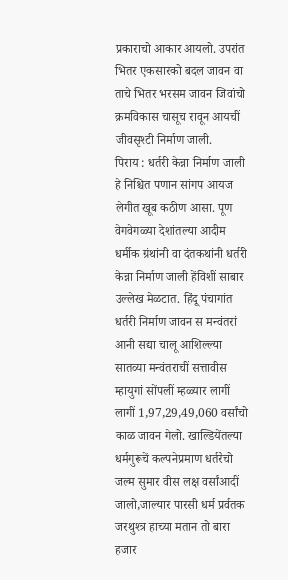प्रकाराचो आकार आयलो. उपरांत भितर एकसारको बदल जावन वा ताचे भितर भरसम जावन जिवांचो क्रमविकास चासूच रावून आयचीं जीवसृश्टी निर्माण जाली.
पिराय : धर्तरी केन्ना निर्माण जाली हे निश्चित पणान सांगप आयज लेगीत खूब कठीण आसा. पूण वेगवेगळ्या देशांतल्या आदीम धर्मीक ग्रंथांनी वा दंतकथांनी धर्तरी केन्ना निर्माण जाली हेंविशीं साबार उल्लेख मेळटात. हिंदू पंचागांत धर्तरी निर्माण जावन स मन्वंतरां आनी सद्या चालू आशिल्ल्या सातव्या मन्वंतराचीं सत्तावीस म्हायुगां सोंपलीं म्हळ्यार लागीं लागीं 1,97,29,49,060 वर्सांचो काळ जावन गेलो. खाल्डियेंतल्या धर्मगुरूचें कल्पनेप्रमाण धर्तरेचो जल्म सुमार वीस लक्ष वर्सांआदीं जालो,जाल्यार पारसी धर्म प्रर्वतक जरथुश्त्र हाच्या मतान तो बारा हजार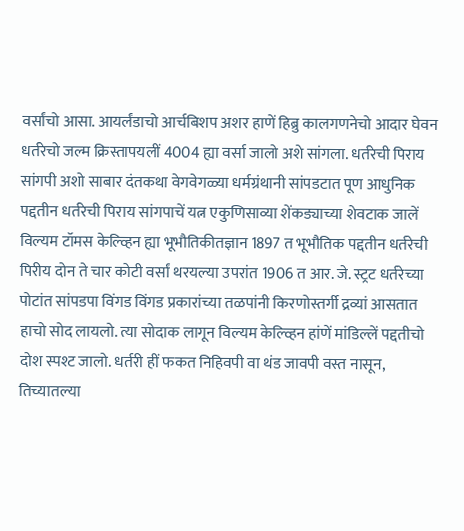वर्सांचो आसा. आयर्लंडाचो आर्चबिशप अशर हाणें हिब्रु कालगणनेचो आदार घेवन धर्तरेचो जल्म क्रिस्तापयलीं 4004 ह्या वर्सा जालो अशे सांगला. धर्तरेची पिराय सांगपी अशो साबार दंतकथा वेगवेगळ्या धर्मग्रंथानी सांपडटात पूण आधुनिक पद्दतीन धर्तरेची पिराय सांगपाचें यत्न एकुणिसाव्या शेंकड्याच्या शेवटाक जालें विल्यम टॉमस केल्व्हिन ह्या भूभौतिकीतज्ञान 1897 त भूभौतिक पद्दतीन धर्तरेची पिरीय दोन ते चार कोटी वर्सां थरयल्या उपरांत 1906 त आर. जे. स्ट्रट धर्तरेच्या पोटांत सांपडपा विंगड विंगड प्रकारांच्या तळपांनी किरणोस्तर्गी द्रव्यां आसतात हाचो सोद लायलो. त्या सोदाक लागून विल्यम केल्व्हिन हांणें मांडिल्लें पद्दतीचो दोश स्पश्ट जालो. धर्तरी हीं फकत निहिवपी वा थंड जावपी वस्त नासून, तिच्यातल्या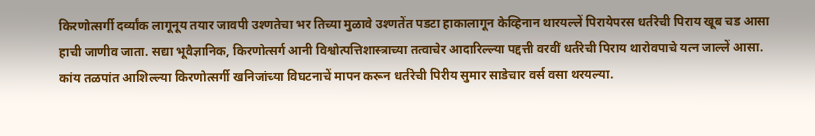किरणोत्सर्गी दर्व्यांक लागूनूय तयार जावपी उश्णतेचा भर तिच्या मुळावे उश्णतेंत पडटा हाकालागून केव्हिनान थारयल्लें पिरायेपरस धर्तरेची पिराय खूब चड आसा हाची जाणीव जाता. सद्या भूवैज्ञानिक, किरणोत्सर्ग आनी विश्वोत्पत्तिशास्त्राच्या तत्वाचेर आदारिल्ल्या पद्दत्ती वरवीं धर्तरेची पिराय थारोवपाचे यत्न जाल्लें आसा. कांय तळपांत आशिल्ल्या किरणोत्सर्गी खनिजांच्या विघटनाचें मापन करून धर्तरेची पिरीय सुमार साडेचार वर्स वसा थरयल्या.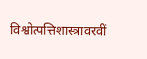विश्वोत्पत्तिशास्त्रावरवीं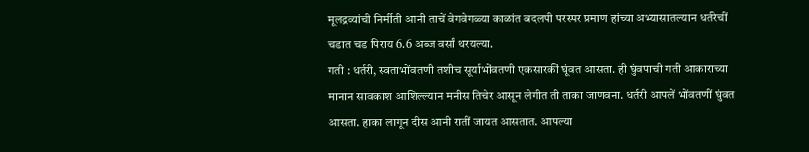मूलद्रव्यांची निर्मीती आनी ताचें वेगवेगळ्या काळांत बदलपी परस्पर प्रमाण हांच्या अभ्यासातल्यान धर्तरेचीं चडात चड पिराय 6.6 अब्ज वर्सां थरयल्या.
गती : धर्तरी, स्वताभोंवतणी तशीच सूर्याभोंवतणी एकसारकीं घूंवत आसता. ही घुंवपाची गती आकाराच्या मानान सावकाश आशिल्ल्यान मनीस तिचेर आसून लेगीत ती ताका जाणवना. धर्तरी आपलें भोंवतणीं घुंवत आसता. हाका लागून दीस आनी रातीं जायत आसतात. आपल्या